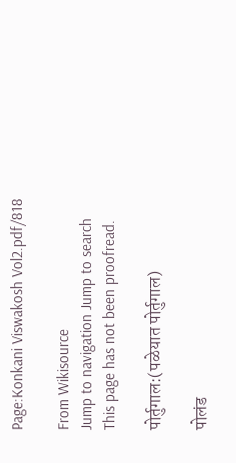Page:Konkani Viswakosh Vol2.pdf/818

From Wikisource
Jump to navigation Jump to search
This page has not been proofread.

पोर्तुगाल:(पळेयात पोर्तुगाल)

पोलंड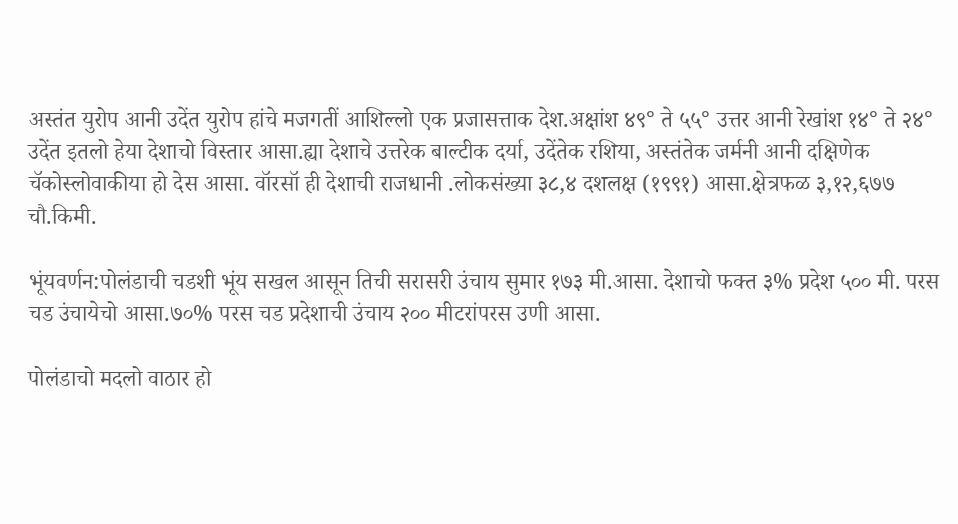अस्तंत युरोप आनी उदेंत युरोप हांचे मजगतीं आशिल्लो एक प्रजासत्ताक देश.अक्षांश ४९° ते ५५° उत्तर आनी रेखांश १४° ते २४° उदेंत इतलो हेया देशाचो विस्तार आसा.ह्या देशाचे उत्तरेक बाल्टीक दर्या, उदेंतेक रशिया, अस्तंतेक जर्मनी आनी दक्षिणेक चॅकोस्लोवाकीया हो देस आसा. वॉरसॉ ही देशाची राजधानी .लोकसंख्या ३८,४ दशलक्ष (१९९१) आसा.क्षेत्रफळ ३,१२,६७७ चौ.किमी.

भूंयवर्णन:पोलंडाची चडशी भूंय सखल आसून तिची सरासरी उंचाय सुमार १७३ मी.आसा. देशाचो फक्त ३% प्रदेश ५०० मी. परस चड उंचायेचो आसा.७०% परस चड प्रदेशाची उंचाय २०० मीटरांपरस उणी आसा.

पोलंडाचो मदलो वाठार हो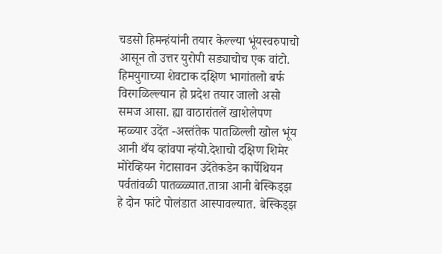चडसो हिमन्हंयांनी तयार केल्ल्या भूंयस्वरुपाचो आसून तो उत्तर युरोपी सड्याचोच एक वांटो. हिमयुगाच्या शेवटाक दक्षिण भागांतलो बर्फ विरगळिल्ल्यान हो प्रदेश तयार जालो असो समज आसा. ह्या वाठारांतलें खाशेलेपण म्हळ्यार उदेंत -अस्तंतेक पातळिल्ली खोल भूंय आनी थँय व्हांवपा न्हंयो.देशाचो दक्षिण शिमेर मोरेव्हियन गेटासावन उदेंतेकडेन कार्पेथियन पर्वतांवळी पातळ्ळ्यात.तात्रा आनी बेस्किड्झ हे दोन फांटे पोलंडात आस्पावल्यात. बेस्किड्झ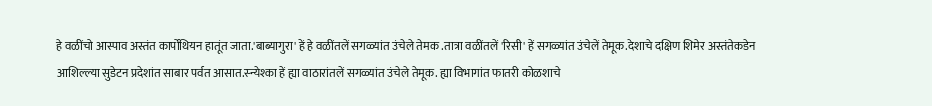हे वळींचो आस्पाव अस्तंत कार्पोथियन हातूंत जाता.'बाब्यागुरा' हें हे वळींतलें सगळ्यांत उंचेले तेमक .तात्रा वळींतलें 'रिसी' हें सगळ्यांत उंचेलें तेमूक.देशाचे दक्षिण शिमेर अस्तंतेकडेन आशिल्ल्या सुडेटन प्रदेशांत साबार पर्वत आसात.स्न्येश्का हें ह्या वाठारांतलें सगळ्यांत उंचेले तेमूक. ह्या विभागांत फातरी कोळशाचे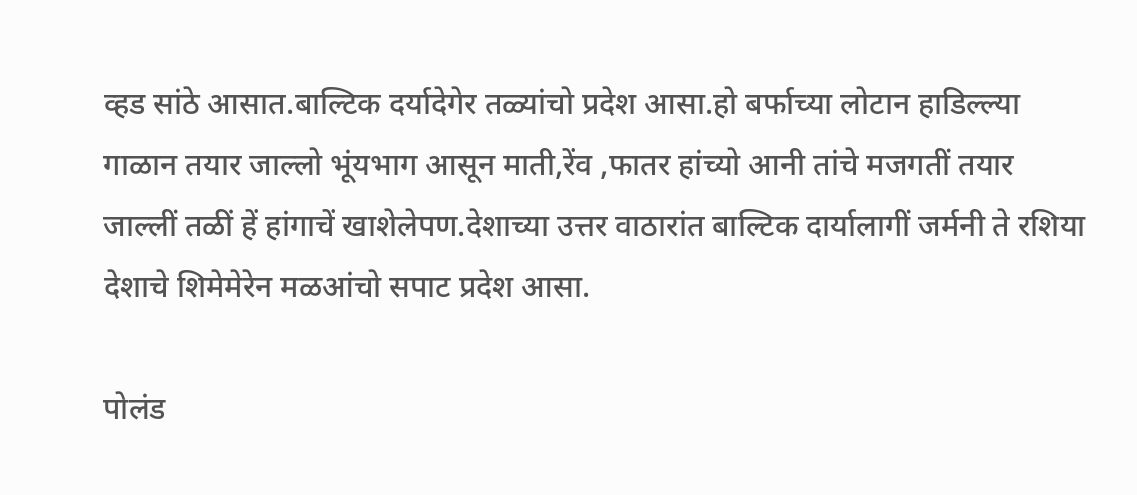व्हड सांठे आसात.बाल्टिक दर्यादेगेर तळ्यांचो प्रदेश आसा.हो बर्फाच्या लोटान हाडिल्ल्या गाळान तयार जाल्लो भूंयभाग आसून माती,रेंव ,फातर हांच्यो आनी तांचे मजगतीं तयार जाल्लीं तळीं हें हांगाचें खाशेलेपण.देशाच्या उत्तर वाठारांत बाल्टिक दार्यालागीं जर्मनी ते रशिया देशाचे शिमेमेरेन मळआंचो सपाट प्रदेश आसा.

पोलंड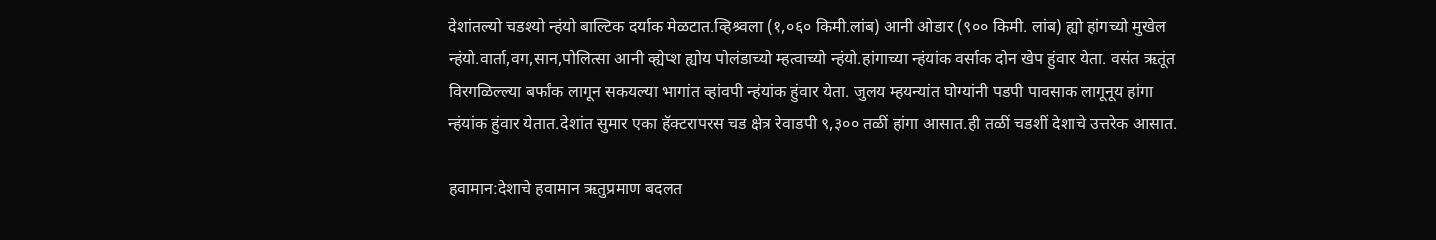देशांतल्यो चडश्यो न्हंयो बाल्टिक दर्याक मेळटात.व्हिश्र्वला (१,०६० किमी.लांब) आनी ओडार (९०० किमी. लांब) ह्यो हांगच्यो मुखेल न्हंयो.वार्ता,वग,सान,पोलित्सा आनी व्ह्येप्श ह्योय पोलंडाच्यो म्हत्वाच्यो न्हंयो.हांगाच्या न्हंयांक वर्साक दोन खेप हुंवार येता. वसंत ऋतूंत विरगळिल्ल्या बर्फांक लागून सकयल्या भागांत व्हांवपी न्हंयांक हुंवार येता. जुलय म्हयन्यांत घोग्यांनी पडपी पावसाक लागूनूय हांगा न्हंयांक हुंवार येतात.देशांत सुमार एका हॅक्टरापरस चड क्षेत्र रेवाडपी ९,३०० तळीं हांगा आसात.ही तळीं चडशीं देशाचे उत्तरेक आसात.

हवामान:देशाचे हवामान ऋतुप्रमाण बदलत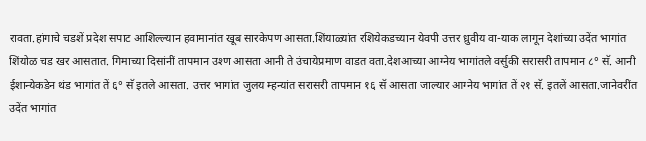रावता.हांगाचे चडशें प्रदेश सपाट आशिल्ल्यान हवामानांत खूब सारकेपण आसता.शिंयाळ्यांत रशियेकडच्यान येवपी उत्तर ध्रुवीय वा-याक लागून देशांच्या उदेंत भागांत शिंयोळ चड खर आसतात. गिमाच्या दिसांनीं तापमान उश्ण आसता आनी ते उंचायेप्रमाण वाडत वता.देशआच्या आग्नेय भागांतले वर्सुकी सरासरी तापमान ८° सॅ. आनी ईशान्येकडेन थंड भागांत तें ६° सॅ इतले आसता. उत्तर भागांत जुलय म्हन्यांत सरासरी तापमान १६ सॅ आसता जाल्यार आग्नेय भागांत तें २१ सॅ. इतलें आसता.जानेवरींत उदेंत भागांत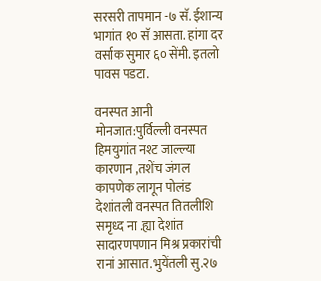सरसरी तापमान -७ सॅ. ईशान्य भागांत १० सॅ आसता. हांगा दर वर्साक सुमार ६० सेंमी. इतलो पावस पडटा.

वनस्पत आनी मोनजात:पुर्विल्ली वनस्पत हिमयुगांत नश्ट जाल्ल्या कारणान ,तशेंच जंगल कापणेक लागून पोलंड देशांतली वनस्पत तितलीशि समृध्द ना .ह्या देशांत सादारणपणान मिश्र प्रकारांची रानां आसात.भुयेंतली सु.२७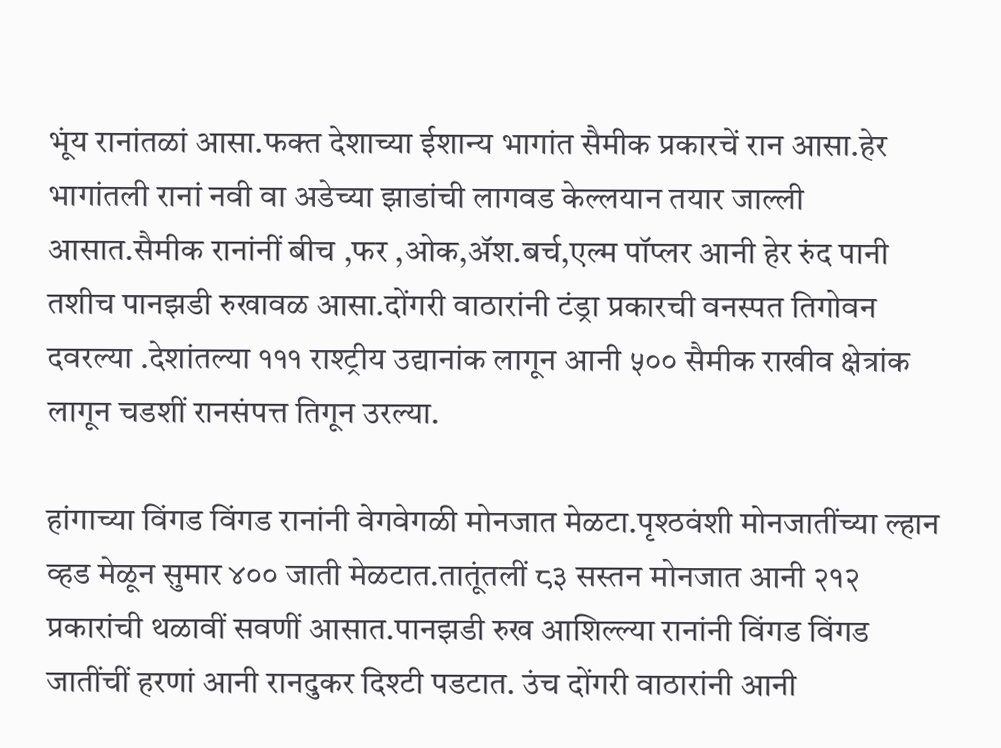भूंय रानांतळां आसा.फक्त देशाच्या ईशान्य भागांत सैमीक प्रकारचें रान आसा.हेर भागांतली रानां नवी वा अडेच्या झाडांची लागवड केल्लयान तयार जाल्ली आसात.सैमीक रानांनीं बीच ,फर ,ओक,ॲश.बर्च,एल्म पॉप्लर आनी हेर रुंद पानी तशीच पानझडी रुखावळ आसा.दोंगरी वाठारांनी टंड्रा प्रकारची वनस्पत तिगोवन दवरल्या .देशांतल्या १११ राश्ट्रीय उद्यानांक लागून आनी ५०० सैमीक राखीव क्षेत्रांक लागून चडशीं रानसंपत्त तिगून उरल्या.

हांगाच्या विंगड विंगड रानांनी वेगवेगळी मोनजात मेळटा.पृश्ठवंशी मोनजातींच्या ल्हान व्हड मेळून सुमार ४०० जाती मेळटात.तातूंतलीं ८३ सस्तन मोनजात आनी २१२ प्रकारांची थळावीं सवणीं आसात.पानझडी रुख आशिल्ल्या रानांनी विंगड विंगड जातींचीं हरणां आनी रानदुकर दिश्टी पडटात. उंच दोंगरी वाठारांनी आनी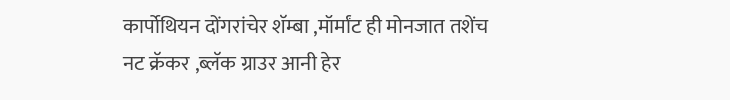कार्पोथियन दोंगरांचेर शॅम्बा ,मॉर्मांट ही मोनजात तशेंच नट क्रॅकर ,ब्लॅक ग्राउर आनी हेर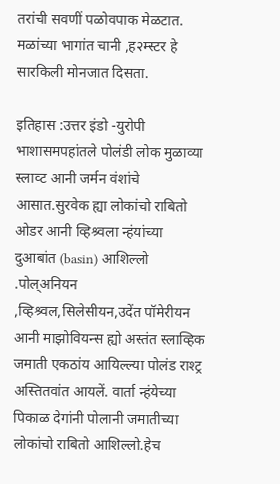तरांची सवणीं पळोवपाक मेळटात. मळांच्या भागांत चानी ,ह२म्स्टर हे सारकिली मोनजात दिसता.

इतिहास :उत्तर इंडो -युरोपी भाशासमपहांतले पोलंडी लोक मुळाव्या स्लाव्ट आनी जर्मन वंशांचे आसात.सुरवेक ह्या लोकांचो राबितो ओडर आनी व्हिश्र्वला न्हंयांच्या दुआबांत (basin) आशिल्लो .पोल्अनियन ,व्हिश्र्वल,सिलेसीयन,उदेंत पॉमेरीयन आनी माझोवियन्स ह्यो अस्तंत स्लाव्हिक जमाती एकठांय आयिल्ल्या पोलंड राश्ट्र अस्तितवांत आयलें. वार्ता न्हंयेच्या पिकाळ देगांनी पोलानी जमातीच्या लोकांचो राबितो आशिल्लो.हेच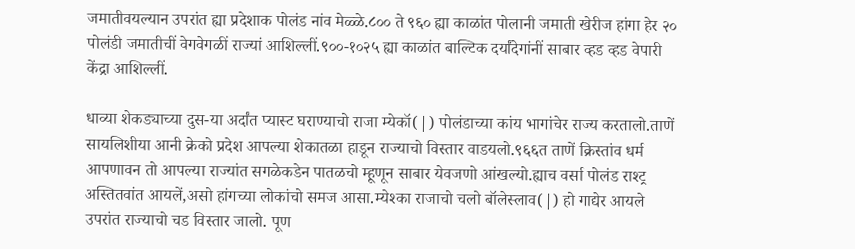जमातीवयल्यान उपरांत ह्या प्रदेशाक पोलंड नांव मेळ्ळे.८०० ते ९६० ह्या काळांत पोलानी जमाती खेरीज हांगा हेर २० पोलंडी जमातीचीं वेगवेगळीं राज्यां आशिल्लीं.९००-१०२५ ह्या काळांत बाल्टिक दर्यांदेगांनीं साबार व्हड व्हड वेपारी केंद्रा आशिल्लीं.

धाव्या शेकड्याच्या दुस-या अर्दांत प्यास्ट घराण्याचो राजा म्येकॉ(|) पोलंडाच्या कांय भागांचेर राज्य करतालो.ताणें सायलिशीया आनी क्रेको प्रदेश आपल्या शेकातळा हाडून राज्याचो विस्तार वाडयलो.९६६त ताणें क्रिस्तांव धर्म आपणावन तो आपल्या राज्यांत सगळेकडेन पातळचो म्हूणून साबार येवजणो आंखल्यो.ह्याच वर्सा पोलंड राश्ट्र अस्तितवांत आयलें,असो हांगच्या लोकांचो समज आसा.म्येश्का राजाचो चलो बॉलेस्लाव(|) हो गाद्येर आयले उपरांत राज्याचो चड विस्तार जालो. पूण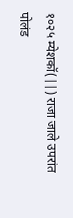१०२५ म्येशकॉ(||) राजा जाले उपरांत पोलंड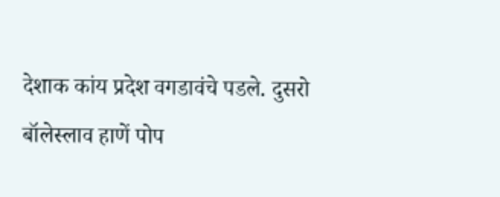देशाक कांय प्रदेश वगडावंचे पडले. दुसरो बॉलेस्लाव हाणें पोप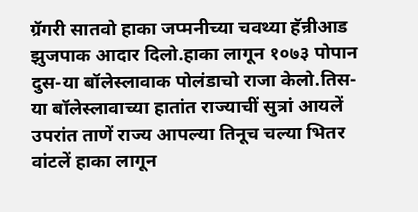ग्रॅगरी सातवो हाका जप्मनीच्या चवथ्या हॅन्रीआड झुजपाक आदार दिलो.हाका लागून १०७३ पोपान दुस-या बॉलेस्लावाक पोलंडाचो राजा केलो.तिस-या बॉलेस्लावाच्या हातांत राज्याचीं सुत्रां आयलें उपरांत ताणें राज्य आपल्या तिनूच चल्या भितर वांटलें हाका लागून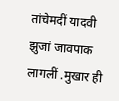तांचेमदीं यादवी झुजां जावपाक लागलीं .मुखार ही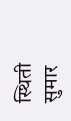स्थिती सुमार